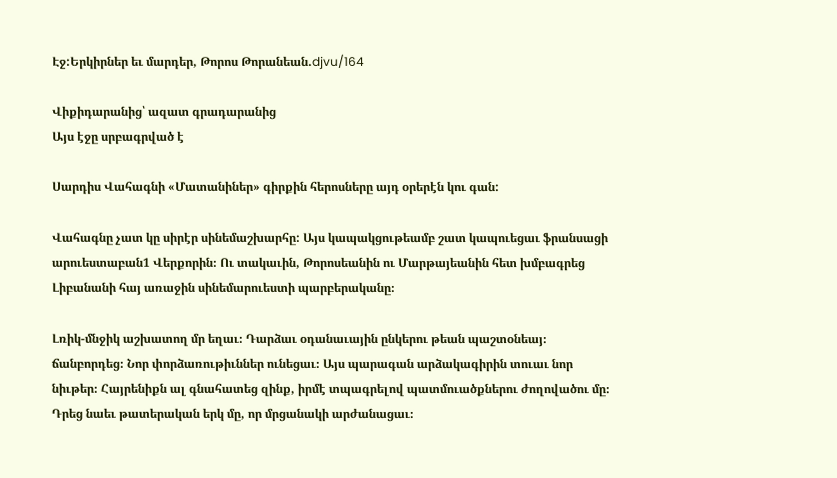Էջ:Երկիրներ եւ մարդեր, Թորոս Թորանեան.djvu/164

Վիքիդարանից՝ ազատ գրադարանից
Այս էջը սրբագրված է

Սարդիս Վահագնի «Մատանիներ» գիրքին հերոսները այդ օրերէն կու գան:

Վահագնը չատ կը սիրէր սինեմաշխարհը: Այս կապակցութեամբ շատ կապուեցաւ ֆրանսացի արուեստաբան1 Վերքորին։ Ու տակաւին, Թորոսեանին ու Մարթայեանին հետ խմբագրեց Լիբանանի հայ առաջին սինեմարուեստի պարբերականը։

Լռիկ-մնջիկ աշխատող մր եղաւ։ Դարձաւ օդանաւային ընկերու թեան պաշտօնեայ։ ճանբորդեց։ Նոր փորձառութիւններ ունեցաւ։ Այս պարագան արձակագիրին տուաւ նոր նիւթեր։ Հայրենիքն ալ գնահատեց զինք, իրմէ տպագրելով պատմուածքներու ժողովածու մը։ Դրեց նաեւ թատերական երկ մը, որ մրցանակի արժանացաւ։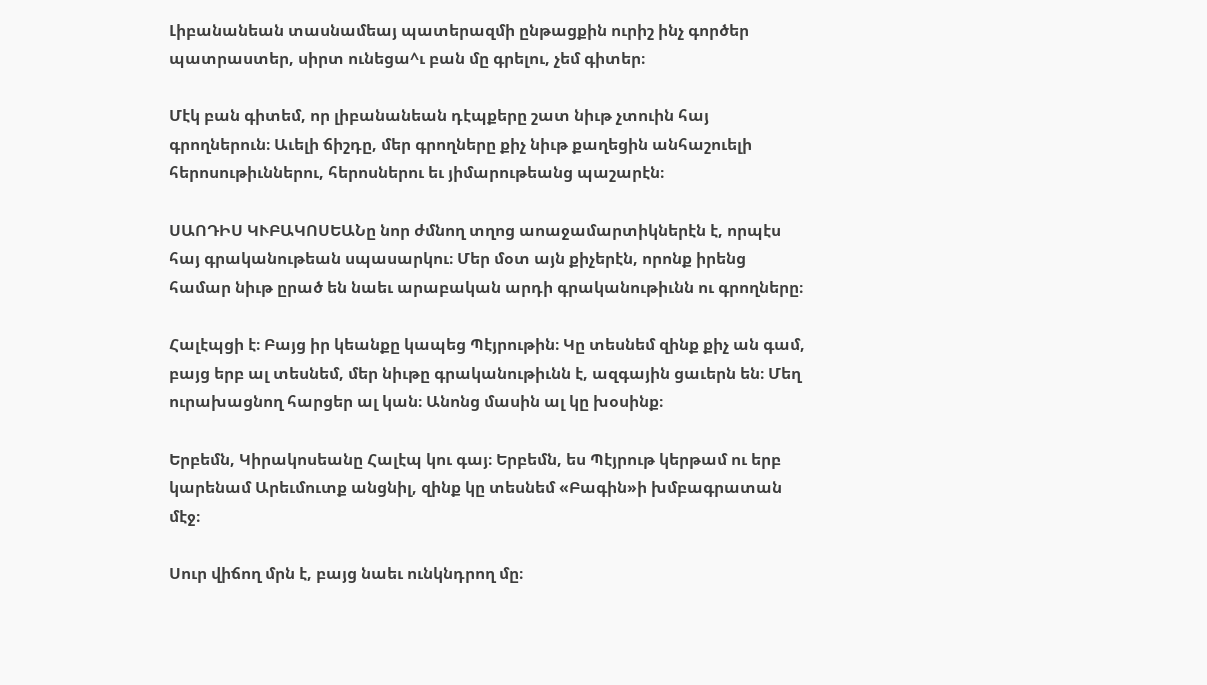Լիբանանեան տասնամեայ պատերազմի ընթացքին ուրիշ ինչ գործեր պատրաստեր, սիրտ ունեցա^ւ բան մը գրելու, չեմ գիտեր։

Մէկ բան գիտեմ, որ լիբանանեան դէպքերը շատ նիւթ չտուին հայ գրողներուն։ Աւելի ճիշդը, մեր գրողները քիչ նիւթ քաղեցին անհաշուելի հերոսութիւններու, հերոսներու եւ յիմարութեանց պաշարէն։

ՍԱՈԴԻՍ ԿՒԲԱԿՈՍԵԱՆը նոր ժմնող տղոց աոաջամարտիկներէն է, որպէս հայ գրականութեան սպասարկու։ Մեր մօտ այն քիչերէն, որոնք իրենց համար նիւթ ըրած են նաեւ արաբական արդի գրականութիւնն ու գրողները։

Հալէպցի է։ Բայց իր կեանքը կապեց Պէյրութին։ Կը տեսնեմ զինք քիչ ան գամ, բայց երբ ալ տեսնեմ, մեր նիւթը գրականութիւնն է, ազգային ցաւերն են։ Մեղ ուրախացնող հարցեր ալ կան։ Անոնց մասին ալ կը խօսինք։

Երբեմն, Կիրակոսեանը Հալէպ կու գայ։ Երբեմն, ես Պէյրութ կերթամ ու երբ կարենամ Արեւմուտք անցնիլ, զինք կը տեսնեմ «Բագին»ի խմբագրատան մէջ։

Սուր վիճող մրն է, բայց նաեւ ունկնդրող մը։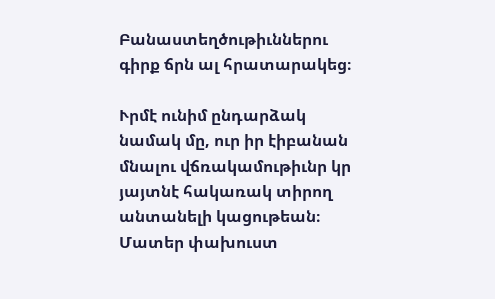Բանաստեղծութիւններու գիրք ճրն ալ հրատարակեց։

Ւրմէ ունիմ ընդարձակ նամակ մը, ուր իր էիբանան մնալու վճռակամութիւնր կր յայտնէ հակառակ տիրող անտանելի կացութեան։ Մատեր փախուստ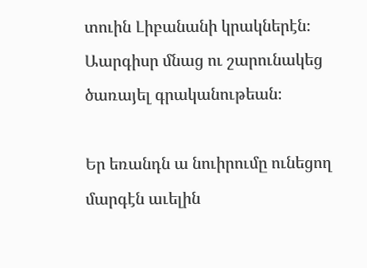տուին Լիբանանի կրակներէն։ Աարգիսր մնաց ու շարունակեց ծառայել գրականութեան։

Եր եռանդն ա նուիրումը ունեցող մարգէն աւելին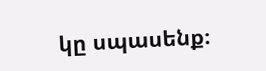կը սպասենք։